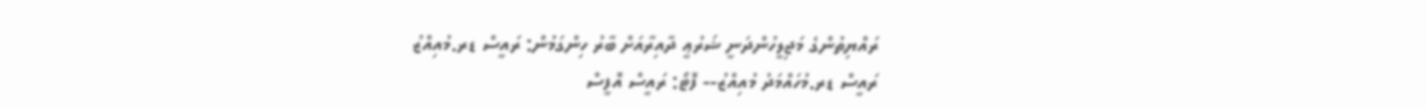ރައްޔިތުންގެ މަޖިލީހުންދަނީ ޝަރުޢީ ދާއިރާއަށް ބާރު ހިންގަމުން: ރައީސް ޑރ.މުއިއްޒު
ރައީސް ޑރ.މުހައްމަދު މުއިއްޒު-- ފޮޓޯ: ރައީސް އޮފީސް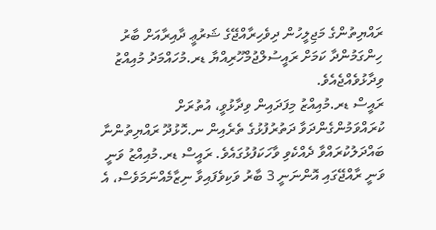ރައްޔިތުންގެ މަޖިލީހުން ދިވެހިރާއްޖޭގެ ޝަރުޢީ ދާއިރާއަށް ބާރު ހިންގަމުންދާ ކަމަށް ރައީސުލްޖުމްހޫރިއްޔާ ޑރ.މުހައްމަދު މުއިއްޒު ވިދާޅުވެއްޖެއެވެ.
ރައީސް ޑރ.މުއިއްޒު މިފަދައިން ވިދާޅުވީ، އުތުރަށް ކުރައްވަމުންގެންދަވާ ދަތުރުފުޅުގެ ތެރެއިން ނ.ހޮޅުދޫ ރައްޔިތުންނާ ބައްދަލުކުރައްވާ ދެއްކެވި ވާހަކަފުޅުގައެވެ. ރައީސް ޑރ.މުއިއްޒު ވަނީ ވަނީ ރާއްޖޭގައި އޮންނަނީ 3 ބާރު ވަކިވެފައިވާ ނިޒާމެއްނަމަވެސް، އެ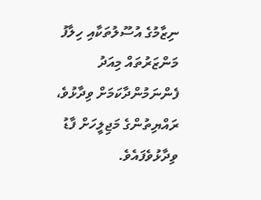ނިޒާމުގެ އުސޫލުތަކާއި ހިލާފު މަންޒަރުތައް މިއަދު ފެންނަމުންދާކަމަށް ވިދާޅުވެ، ރައްޔިތުންގެ މަޖިލީހަށް ފާޑު ވިދާޅުވެފައެވެ.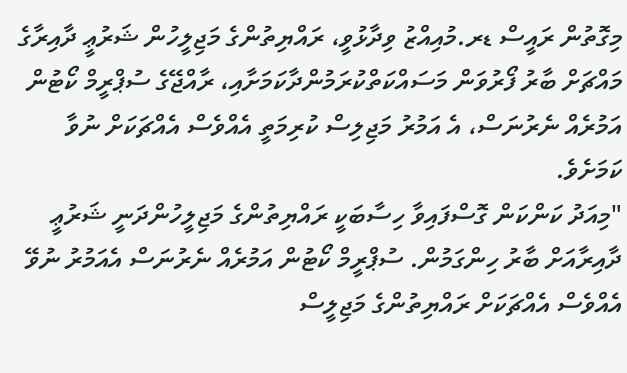މިގޮތުން ރައީސް ޑރ.މުއިއްޒު ވިދާޅުވީ، ރައްޔިތުންގެ މަޖިލީހުން ޝަރުޢީ ދާއިރާގެ މައްޗަށް ބާރު ފޯރުވަން މަސައްކަތްކުރަމުންދާކަމަށާއި، ރާއްޖޭގެ ސުޕްރީމް ކޯޓުން އަމުރެއް ނެރުނަސް، އެ އަމުރު މަޖިލިސް ކުރިމަތީ އެއްވެސް އެއްޗަކަށް ނުވާ ކަމަށެވެ.
"މިއަދު ކަންކަން ގޮސްފައިވާ ހިސާބަކީ ރައްޔިތުންގެ މަޖިލީހުންދަނީ ޝަރުޢީ ދާއިރާއަށް ބާރު ހިންގަމުން. ސުޕްރީމް ކޯޓުން އަމުރެއް ނެރުނަސް އެއަމުރު ނުވޭ އެއްވެސް އެއްޗަކަށް ރައްޔިތުންގެ މަޖިލީސް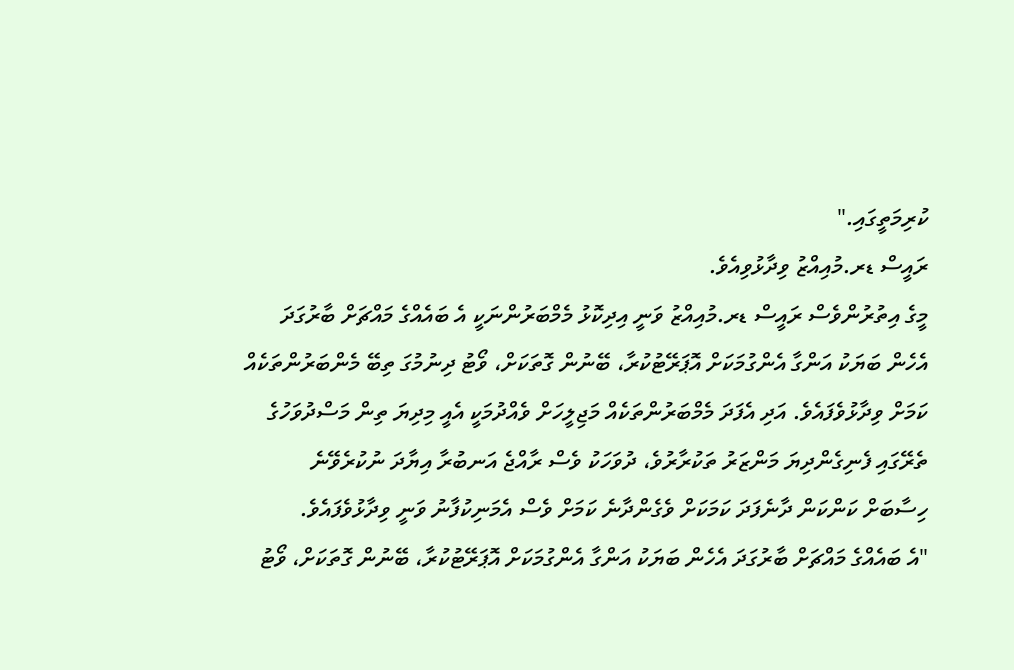ކުރިމަތީގައި."
ރައީސް ޑރ.މުއިއްޒު ވިދާޅުވިއެވެ.
މީގެ އިތުރުންވެސް ރައީސް ޑރ.މުއިއްޒު ވަނީ އިދިކޮޅު މެމްބަރުންނަކީ އެ ބައެއްގެ މައްޗަށް ބާރުގަދަ އެހެން ބަޔަކު އަންގާ އެންގުމަކަށް އޮޕަރޭޓުކުރާ، ބޭނުން ގޮތަކަށް، ވޯޓު ދިނުމުގަ ތިބޭ މެންބަރުންތަކެއް ކަމަށް ވިދާޅުވެފައެވެ. އަދި އެފަދަ މެމްބަރުންތަކެއް މަޖިލީހަށް ވެއްދުމަކީ އެއީ މިދިޔަ ތިން މަސްދުވަހުގެ ތެރޭގައި ފެނިގެންދިޔަ މަންޒަރު ތަކުރާރުވެ، ދުވަހަކު ވެސް ރާއްޖެ އަނބުރާ އިޔާދަ ނުކުރެވޭނެ ހިސާބަށް ކަންކަން ދާނެފަދަ ކަމަކަށް ވެގެންދާނެ ކަމަށް ވެސް އެމަނިކުފާނު ވަނީ ވިދާޅުވެފައެވެ.
"އެ ބައެއްގެ މައްޗަށް ބާރުގަދަ އެހެން ބަޔަކު އަންގާ އެންގުމަކަށް އޮޕަރޭޓުކުރާ، ބޭނުން ގޮތަކަށް، ވޯޓު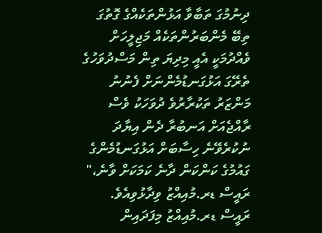ދިނުމުގަ ތަބާވާ އަޅުންތަކެއްގެ ގޮތުގަ ތިބޭ މެންބަރުންތަކެއް މަޖިލީހަށް ވެއްދުމަކީ އެއީ މިދިޔަ ތިން މަސްދުވަހުގެ ތެރޭގަ އަޅުގަނޑުމެންނަށް ފެނުނު މަންޒަރު ތަކުރާރުވެ ދުވަހަކު ވެސް ރާއްޖެއަށް އަނބުރާ ދެން އިޔާދަ ނުކުރެވޭނެ ހިސާބަށް އަޅުގަނޑުމެންގެ ގައުމުގެ ކަންކަން ދާނެ ކަމަކަށް ވާނެ،"
ރައީސް ޑރ.މުއިއްޒު ވިދާޅުވިއެވެ.
ރައީސް ޑރ.މުއިއްޒު މިފަދައިން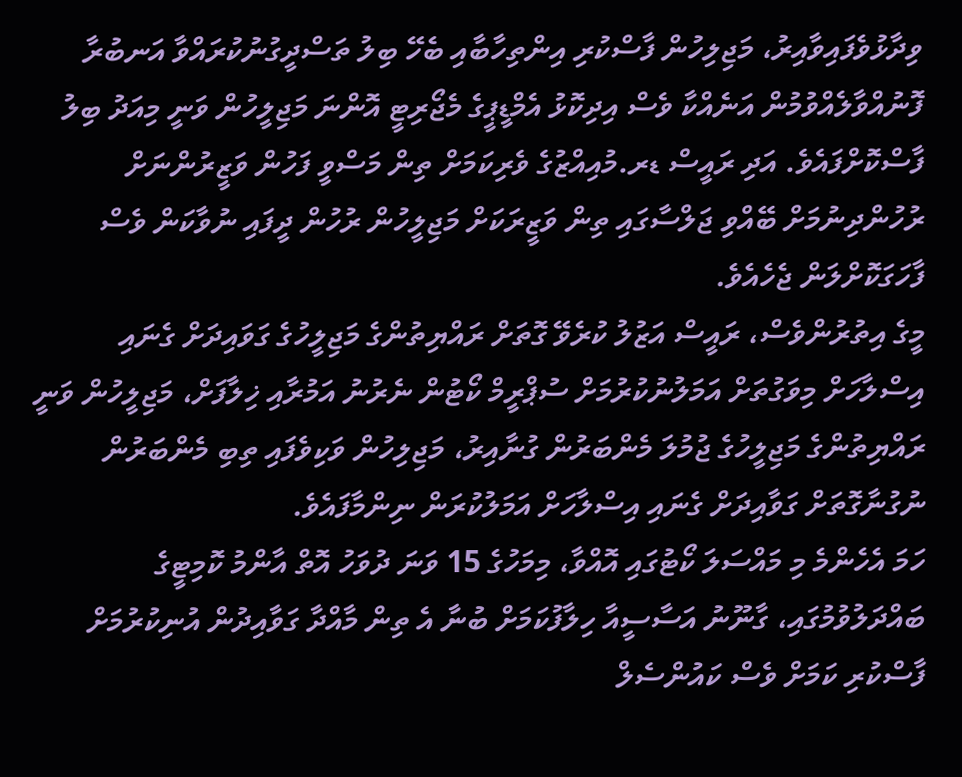ވިދާޅުވެފައިވާއިރު، މަޖިލިހުން ފާސްކުރި އިންތިހާބާއި ބެހޭ ބިލު ތަސްދީގުނުކުރައްވާ އަނބުރާ ފޮނުއްވާލެއްވުމުން އަނެއްކާ ވެސް އިދިކޮޅު އެމްޑީޕީގެ މެޖޯރިޓީ އޮންނަ މަޖިލީހުން ވަނީ މިއަދު ބިލު ފާސްކޮށްފައެވެ. އަދި ރައީސް ޑރ.މުއިއްޒުގެ ވެރިކަމަށް ތިން މަސްވީ ފަހުން ވަޒީރުންނަށް ރުހުންދިނުމަށް ބޭއްވި ޖަލްސާގައި ތިން ވަޒީރަކަށް މަޖިލީހުން ރުހުން ދީފައި ނުވާކަން ވެސް ފާހަގަކޮށްލަން ޖެހެއެވެ.
މީގެ އިތުރުންވެސް، ރައީސް އަޒުލު ކުރެވޭ ގޮތަށް ރައްޔިތުންގެ މަޖިލީހުގެ ގަވައިދަށް ގެނައި އިސްލާހަށް މިވަގުތަށް އަމަލުނުކުރުމަށް ސުޕްރީމް ކޯޓުން ނެރުނު އަމުރާއި ޚިލާފަށް، މަޖިލީހުން ވަނީ ރައްޔިތުންގެ މަޖިލީހުގެ ޖުމުލަ މެންބަރުން ގުނާއިރު، މަޖިލިހުން ވަކިވެފައި ތިބި މެންބަރުން ނުގުނާގޮތަށް ގަވާއިދަށް ގެނައި އިސްލާހަށް އަމަލުކުރަން ނިންމާފައެވެ.
ހަމަ އެހެންމެ މި މައްސަލަ ކޯޓުގައި އޮއްވާ، މިމަހުގެ 15 ވަނަ ދުވަހު އޮތް އާންމު ކޮމިޓީގެ ބައްދަލުވުމުގައި، ގާނޫނު އަސާސީއާ ހިލާފުކަމަށް ބުނާ އެ ތިން މާއްދާ ގަވާއިދުން އުނިކުރުމަށް ފާސްކުރި ކަމަށް ވެސް ކައުންސެލް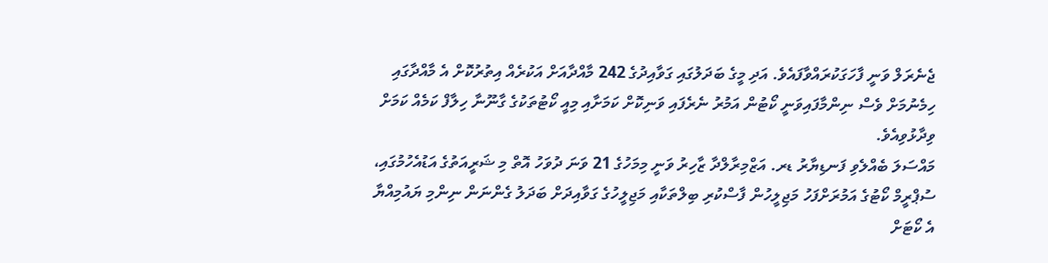ޖެނެރަލް ވަނީ ފާހަގަކުރައްވާފައެވެ. އަދި މީގެ ބަދަލުގައި ގަވާއިދުގެ 242 މާއްދާއަށް އަކުރެއް އިތުރުކޮށް އެ މާއްދާގައި ހިމެނުމަށް ވެސް ނިންމާފައިވަނީ ކޯޓުން އަމުރު ނެރެފައި ވަނިކޮށް ކަމަށާއި މިއީ ކޯޓުތަކުގެ ގާނޫނާ ހިލާފް ކަމެއް ކަމަށް ވިދާޅުވިއެވެ.
މައްސަލަ ބެއްލެވި ފަނޑިޔާރު ޑރ. އަޒްމިރާލްދާ ޒާހިރު ވަނީ މިމަހުގެ 21 ވަނަ ދުވަހު އޮތް މި ޝަރީއަތުގެ އަޑުއެހުމުގައި، ސުޕްރީމް ކޯޓުގެ އަމުރަށްފަހު މަޖިލީހުން ފާސްކުރި ބިލްތަކާއި މަޖިލީހުގެ ގަވާއިދަށް ބަދަލު ގެންނަން ނިންމި ޔައުމިއްޔާ އެ ކޯޓަށް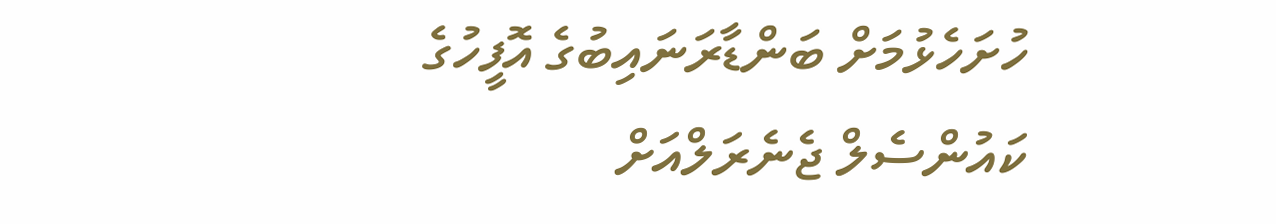ހުށަހެޅުމަށް ބަންޑާރަނައިބުގެ އޮފީހުގެ ކައުންސެލް ޖެނެރަލްއަށް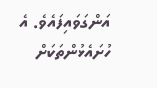އަންގަވައިފައެވެ. އެ ހުށައެޅުންތަކަށް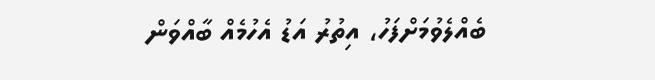ބެއްލެވުމަށްފަހު، އިތުރު އަޑު އެހުމެއް ބާއްވަން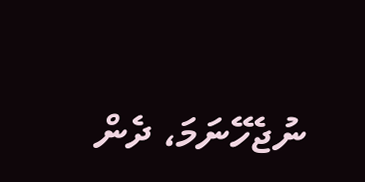ނުޖެހޭނަމަ، ދެން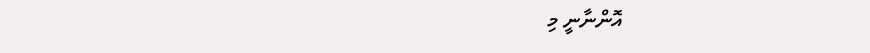އޮންނާނީ މި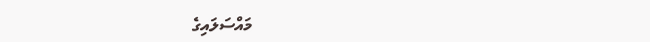މައްސަލައިގެ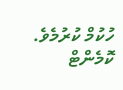ހުކުމް ކުރުމެވެ.
ކޮމެންޓް